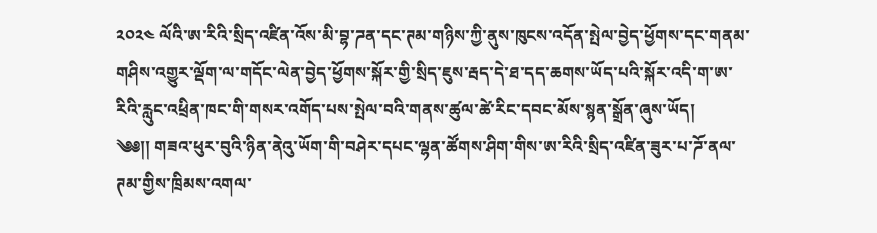༢༠༢༤ ལོའི་ཨ་རིའི་སྲིད་འཛིན་འོས་མི་བྷ་ཌན་དང་ཊམ་གཉིས་ཀྱི་ནུས་ཁུངས་འདོན་སྤེལ་བྱེད་ཕྱོགས་དང་གནམ་གཤིས་འགྱུར་ལྡོག་ལ་གདོང་ལེན་བྱེད་ཕྱོགས་སྐོར་གྱི་སྲིད་ཇུས་རྦད་དེ་ཐ་དད་ཆགས་ཡོད་པའི་སྐོར་འདི་ག་ཨ་རིའི་རླུང་འཕྲིན་ཁང་གི་གསར་འགོད་པས་སྤེལ་བའི་གནས་ཚུལ་ཚེ་རིང་དབང་མོས་སྙན་སྒྲོན་ཞུས་ཡོད།
༄༅།། གཟའ་ཕུར་བུའི་ཉིན་ནེའུ་ཡོག་གི་བཤེར་དཔང་ལྷན་ཚོགས་ཤིག་གིས་ཨ་རིའི་སྲིད་འཛིན་ཟུར་པ་ཌོ་ནལ་ཊམ་གྱིས་ཁྲིམས་འགལ་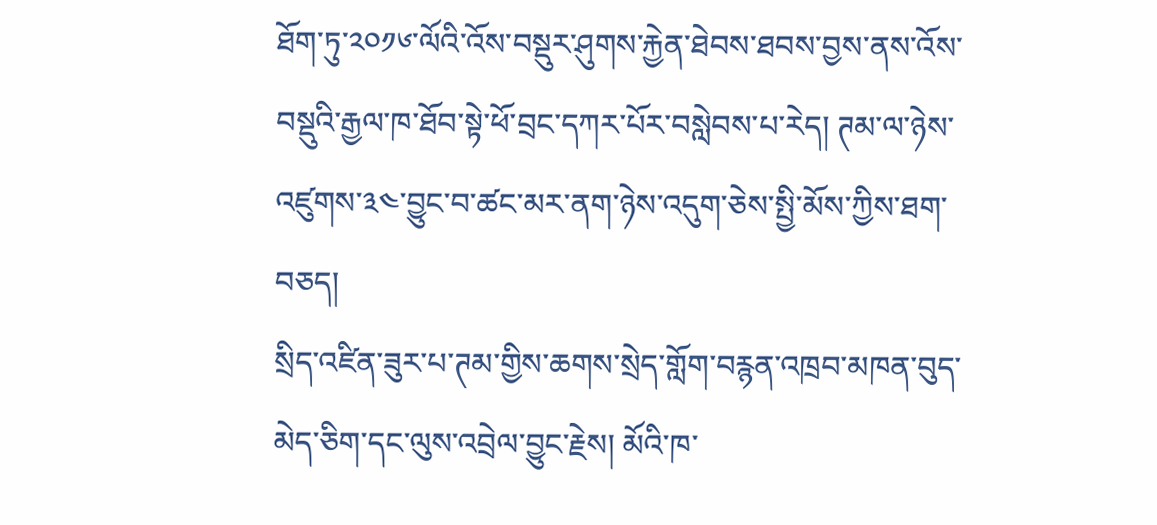ཐོག་ཏུ་༢༠༡༦་ལོའི་འོས་བསྡུར་ཤུགས་རྐྱེན་ཐེབས་ཐབས་བྱས་ནས་འོས་བསྡུའི་རྒྱལ་ཁ་ཐོབ་སྟེ་ཕོ་བྲང་དཀར་པོར་བསླེབས་པ་རེད། ཊམ་ལ་ཉེས་འཛུགས་༣༤་བྱུང་བ་ཚང་མར་ནག་ཉེས་འདུག་ཅེས་སྤྱི་མོས་ཀྱིས་ཐག་བཅད།
སྲིད་འཛིན་ཟུར་པ་ཊམ་གྱིས་ཆགས་སྲེད་གློག་བརྙན་འཁྲབ་མཁན་བུད་མེད་ཅིག་དང་ལུས་འབྲེལ་བྱུང་རྗེས། མོའི་ཁ་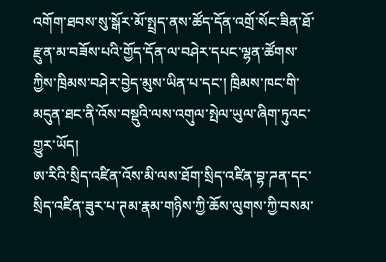འགོག་ཐབས་སུ་སྒོར་མོ་སྤྲད་ནས་ཚོད་དོན་འགྲོ་སོང་ཟིན་ཐོ་རྫུན་མ་བཟོས་པའི་གྱོད་དོན་ལ་བཤེར་དཔང་ལྷན་ཚོགས་ཀྱིས་ཁྲིམས་བཤེར་བྱེད་མུས་ཡིན་པ་དང་། ཁྲིམས་ཁང་གི་མདུན་ཐང་ནི་འོས་བསྡུའི་ལས་འགུལ་སྤེལ་ཡུལ་ཞིག་ཏུའང་གྱུར་ཡོད།
ཨ་རིའི་སྲིད་འཛིན་འོས་མི་ལས་ཐོག་སྲིད་འཛིན་བྷ་ཌན་དང་སྲིད་འཛིན་ཟུར་པ་ཊམ་རྣམ་གཉིས་ཀྱི་ཆོས་ལུགས་ཀྱི་བསམ་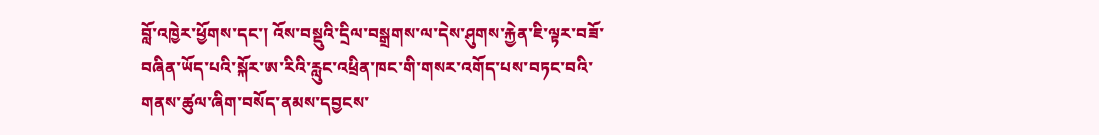བློ་འཁྱེར་ཕྱོགས་དང་། འོས་བསྡུའི་དྲིལ་བསྒྲགས་ལ་དེས་ཤུགས་རྐྱེན་ཇི་ལྟར་བཟོ་བཞིན་ཡོད་པའི་སྐོར་ཨ་རིའི་རླུང་འཕྲིན་ཁང་གི་གསར་འགོད་པས་བཏང་བའི་གནས་ཚུལ་ཞིག་བསོད་ནམས་དབྱངས་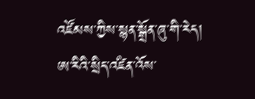འཛོམས་ཀྱིས་སྙན་སྒྲོན་ཞུ་གི་རེད།
ཨ་རིའི་སྲིད་འཛིན་འོས་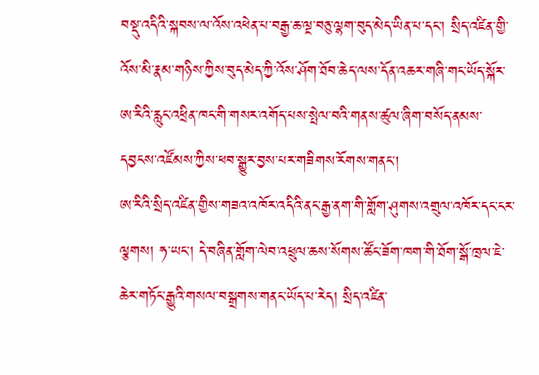བསྡུ་འདིའི་སྐབས་ལ་འོས་འཕེན་པ་བརྒྱ་ཆ་ལྔ་བཅུ་ལྷག་བུད་མེད་ཡིན་པ་དང་། སྲིད་འཛིན་གྱི་འོས་མི་རྣམ་གཉིས་ཀྱིས་བུད་མེད་ཀྱི་འོས་ཤོག་ཐོབ་ཆེད་ལས་དོན་འཆར་གཞི་གང་ཡོད་སྐོར་ཨ་རིའི་རླུང་འཕྲིན་ཁང་གི་གསར་འགོད་པས་སྤེལ་བའི་གནས་ཚུལ་ཞིག་བསོད་ནམས་དབྱངས་འཛོམས་ཀྱིས་ཕབ་སྒྱུར་བྱས་པར་གཟིགས་རོགས་གནང་།
ཨ་རིའི་སྲིད་འཛིན་གྱིས་གཟའ་འཁོར་འདིའི་ནང་རྒྱ་ནག་གི་གློག་ཤུགས་འགྲུལ་འཁོར་དང་ངར་ལྕགས། ཧ་ཡང་། དེ་བཞིན་གློག་ལེབ་འཕྲུལ་ཆས་སོགས་ཚོང་ཟོག་ཁག་གི་ཐོག་སྒོ་ཁྲལ་ཇེ་ཆེར་གཏོང་རྒྱུའི་གསལ་བསྒྲགས་གནང་ཡོད་པ་རེད། སྲིད་འཛིན་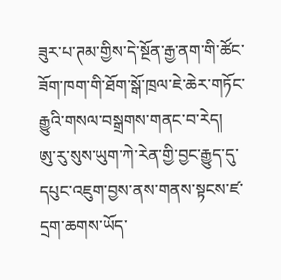ཟུར་པ་ཊམ་གྱིས་དེ་སྔོན་རྒྱ་ནག་གི་ཚོང་ཟོག་ཁག་གི་ཐོག་སྒོ་ཁྲལ་ཇེ་ཆེར་གཏོང་རྒྱུའི་གསལ་བསྒྲགས་གནང་བ་རེད།
ཨུ་རུ་སུས་ཡུག་ཀེ་རེན་གྱི་བྱང་རྒྱུད་དུ་དཔུང་འཇུག་བྱས་ནས་གནས་སྟངས་ཛ་དྲག་ཆགས་ཡོད་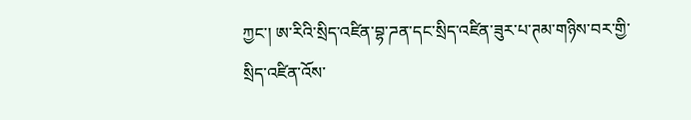ཀྱང་། ཨ་རིའི་སྲིད་འཛིན་བྷ་ཌན་དང་སྲིད་འཛིན་ཟུར་པ་ཊམ་གཉིས་བར་གྱི་སྲིད་འཛིན་འོས་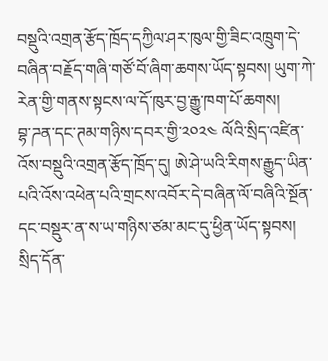བསྡུའི་འགྲན་རྩོད་ཁྲོད་དཀྱིལ་ཤར་ཁུལ་གྱི་ཟིང་འཁྲུག་དེ་བཞིན་བརྗོད་གཞི་གཙོ་བོ་ཞིག་ཆགས་ཡོད་སྟབས། ཡུག་ཀེ་རེན་གྱི་གནས་སྟངས་ལ་དོ་ཁུར་བྱ་རྒྱུ་ཁག་པོ་ཆགས།
བྷ་ཌན་དང་ཊམ་གཉིས་དབར་གྱི་༢༠༢༤ ལོའི་སྲིད་འཛིན་འོས་བསྡུའི་འགྲན་རྩོད་ཁྲོད་དུ། ཨེ་ཤེ་ཡའི་རིགས་རྒྱུད་ཡིན་པའི་འོས་འཕེན་པའི་གྲངས་འབོར་དེ་བཞིན་ལོ་བཞིའི་སྔོན་དང་བསྡུར་ན་ས་ཡ་གཉིས་ཙམ་མང་དུ་ཕྱིན་ཡོད་སྟབས། སྲིད་དོན་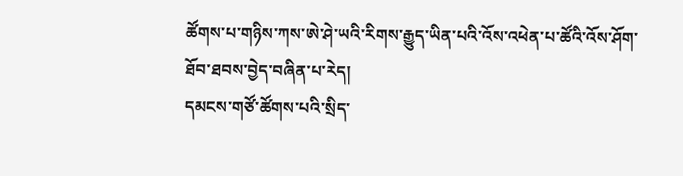ཚོགས་པ་གཉིས་ཀས་ཨེ་ཤེ་ཡའི་རིགས་རྒྱུད་ཡིན་པའི་འོས་འཕེན་པ་ཚོའི་འོས་ཤོག་ཐོབ་ཐབས་བྱེད་བཞིན་པ་རེད།
དམངས་གཙོ་ཚོགས་པའི་སྲིད་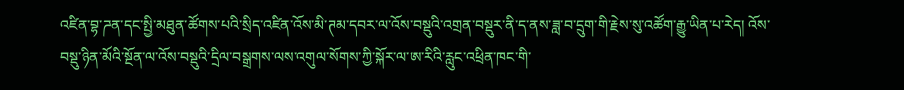འཛིན་བྷ་ཌན་དང་སྤྱི་མཐུན་ཚོགས་པའི་སྲིད་འཛིན་འོས་མི་ཊམ་དབར་ལ་འོས་བསྡུའི་འགྲན་བསྡུར་ནི་ད་ནས་ཟླ་བ་དྲུག་གི་རྗེས་སུ་འཚོག་རྒྱུ་ཡིན་པ་རེད། འོས་བསྡུ་ཉིན་མོའི་སྔོན་ལ་འོས་བསྡུའི་དྲིལ་བསྒྲགས་ལས་འགུལ་སོགས་ཀྱི་སྐོར་ལ་ཨ་རིའི་རླུང་འཕྲིན་ཁང་གི་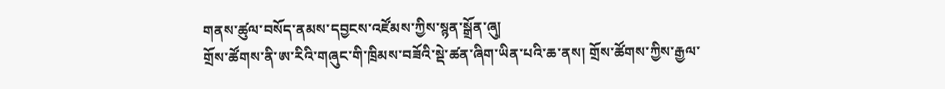གནས་ཚུལ་བསོད་ནམས་དབྱངས་འཛོམས་ཀྱིས་སྙན་སྒྲོན་ཞུ།
གྲོས་ཚོགས་ནི་ཨ་རིའི་གཞུང་གི་ཁྲིམས་བཟོའི་སྡེ་ཚན་ཞིག་ཡིན་པའི་ཆ་ནས། གྲོས་ཚོགས་ཀྱིས་རྒྱལ་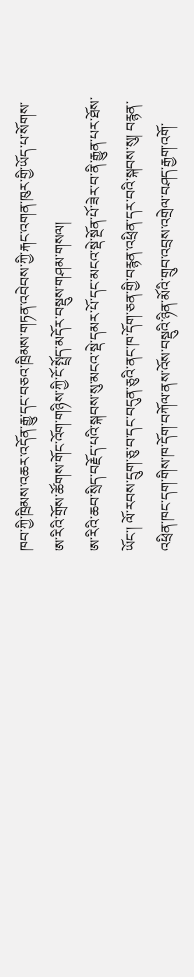ཁབ་ཀྱི་ཁྲིམས་འཆར་འདོན་རྒྱུ་དང་བཅའ་ཁྲིམས་གཏན་འབེབས་ཀྱི་རྐང་འགན་ཁུར་གྱི་ཡོད་པ་སོགས་ཨ་རིའི་གྲོས་ཚོགས་གོང་འོག་གཉིས་ཀྱི་ངོ་སྤྲོད་མདོར་བསྡུས་གཤམ་གསལ།
ཨ་རིའི་ཆབ་སྲིད་བརྗོད་པའི་སྐབས་སུ་མངའ་སྡེ་དམར་པོ་དང་མངའ་སྡེ་སྔོན་པོ་ཟེར་བ་ནི་རྒྱུན་པར་ཐོས་ཡོང་། ལོ་རབས་དྲུག་ཅུ་བ་དང་བདུན་ཅུའི་ནང་ཁ་དོག་ཅན་གྱི་བརྙན་འཕྲིན་དར་བའི་སྐབས་སུ། བརྙན་འཕྲིན་ཁང་དག་གིས་ཁ་དོག་བཀོལ་ནས་འོས་བསྡུའི་ཉིན་མོའི་གྲུབ་འབྲས་འགྲེལ་བཤད་རྒྱག་འགོ་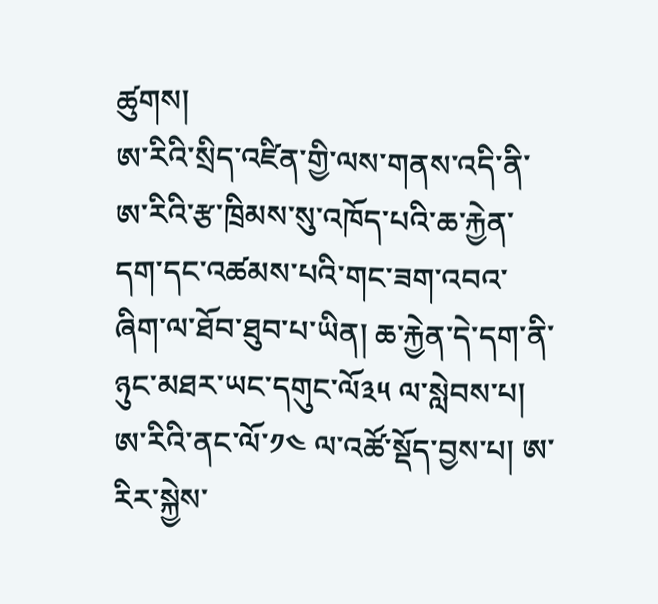ཚུགས།
ཨ་རིའི་སྲིད་འཛིན་གྱི་ལས་གནས་འདི་ནི་ཨ་རིའི་རྩ་ཁྲིམས་སུ་འཁོད་པའི་ཆ་རྐྱེན་དག་དང་འཚམས་པའི་གང་ཟག་འབའ་ཞིག་ལ་ཐོབ་ཐུབ་པ་ཡིན། ཆ་རྐྱེན་དེ་དག་ནི་ཉུང་མཐར་ཡང་དགུང་ལོ༣༥ ལ་སླེབས་པ། ཨ་རིའི་ནང་ལོ་༡༤ ལ་འཚོ་སྡོད་བྱས་པ། ཨ་རིར་སྐྱེས་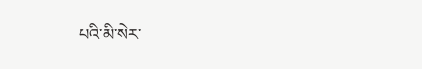པའི་མི་སེར་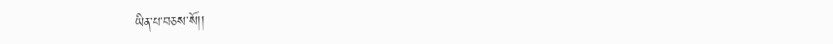ཡིན་པ་བཅས་སོ།།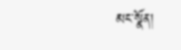མང་སྣོན།